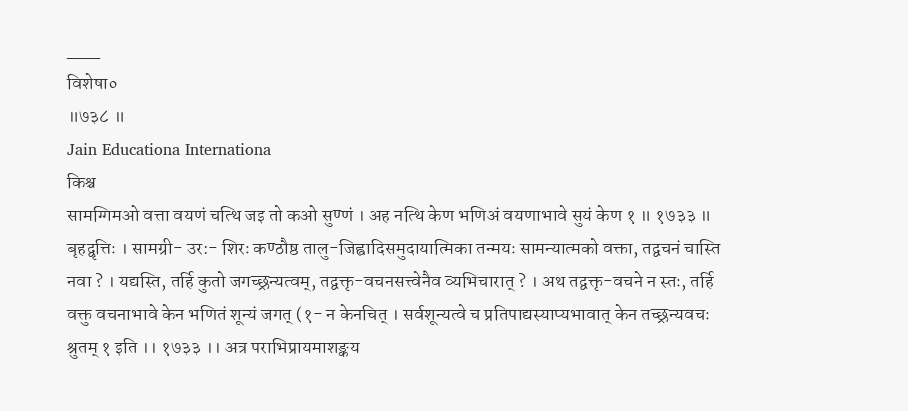___
विशेषा०
॥७३८ ॥
Jain Educationa Internationa
किश्च
सामग्गिमओ वत्ता वयणं चत्थि जइ तो कओ सुण्णं । अह नत्थि केण भणिअं वयणाभावे सुयं केण १ ॥ १७३३ ॥ बृहद्वृत्तिः । सामग्री- उर:- शिरः कण्ठौष्ठ तालु-जिह्वादिसमुदायात्मिका तन्मयः सामन्यात्मको वक्ता, तद्वचनं चास्ति नवा ? । यद्यस्ति, तर्हि कुतो जगच्छ्रन्यत्वम्, तद्वक्तृ-वचनसत्त्वेनैव व्यभिचारात् ? । अथ तद्वक्तृ-वचने न स्तः, तर्हि वक्तु वचनाभावे केन भणितं शून्यं जगत् (१- न केनचित् । सर्वशून्यत्वे च प्रतिपाद्यस्याप्यभावात् केन तच्छ्रन्यवचः श्रुतम् १ इति ।। १७३३ ।। अत्र पराभिप्रायमाशङ्कय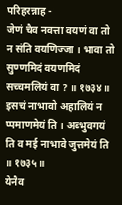परिहरन्नाह -
जेणं चैव नवत्ता वयणं वा तो न संति वयणिज्जा । भावा तो सुण्णमिदं वयणमिदं सच्चमलियं वा ? ॥ १७३४॥ इसचं नाभावो अहालियं न प्पमाणमेयं ति । अब्भुवगयं ति व मई नाभावे जुत्तमेयं ति ॥ १७३५॥
येनैव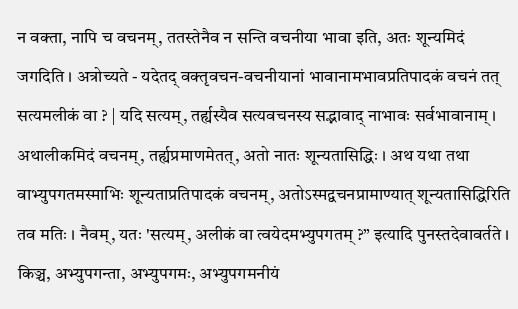न वक्ता, नापि च वचनम्, ततस्तेनैव न सन्ति वचनीया भावा इति, अतः शून्यमिदं जगदिति । अत्रोच्यते - यदेतद् वक्तृवचन-वचनीयानां भावानामभावप्रतिपादकं वचनं तत् सत्यमलीकं वा ? | यदि सत्यम्, तर्ह्यस्यैव सत्यवचनस्य सद्भावाद् नाभावः सर्वभावानाम् । अथालीकमिदं वचनम्, तर्ह्यप्रमाणमेतत्, अतो नातः शून्यतासिद्धिः । अथ यथा तथा वाभ्युपगतमस्माभिः शून्यताप्रतिपादकं वचनम्, अतोऽस्मद्वचनप्रामाण्यात् शून्यतासिद्धिरिति तव मतिः । नैवम्, यतः 'सत्यम्, अलीकं वा त्वयेदमभ्युपगतम् ?” इत्यादि पुनस्तदेवावर्तते । किञ्च, अभ्युपगन्ता, अभ्युपगमः, अभ्युपगमनीयं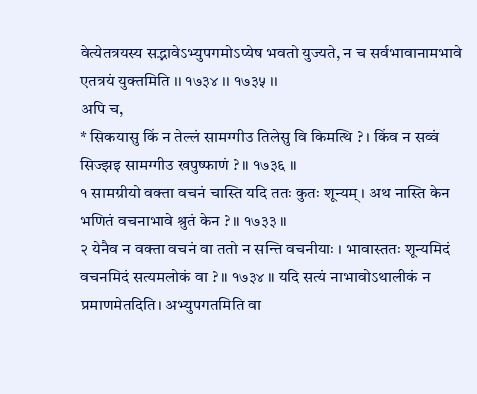वेत्येतत्रयस्य सद्भावेऽभ्युपगमोऽप्येष भवतो युज्यते, न च सर्वभावानामभावे एतत्रयं युक्तमिति ।। १७३४ ।। १७३५ ।।
अपि च,
* सिकयासु किं न तेल्लं सामग्गीउ तिलेसु वि किमत्थि ? । किंव न सव्वं सिज्झइ सामग्गीउ खपुष्फाणं ? ॥ १७३६ ॥
१ सामग्रीयो वक्ता वचनं चास्ति यदि ततः कुतः शून्यम् । अथ नास्ति केन भणितं वचनाभावे श्रुतं केन ? ॥ १७३३ ॥
२ येनैव न वक्ता वचनं वा ततो न सन्ति वचनीयाः । भावास्ततः शून्यमिदं वचनमिदं सत्यमलोकं वा ? ॥ १७३४ ॥ यदि सत्यं नाभावोऽथालीकं न प्रमाणमेतदिति। अभ्युपगतमिति वा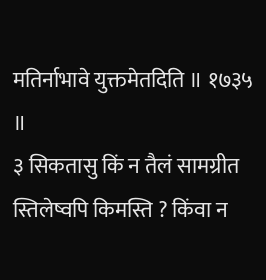मतिर्नाभावे युक्तमेतदिति ॥ १७३५ ॥
३ सिकतासु किं न तैलं सामग्रीत स्तिलेष्वपि किमस्ति ? किंवा न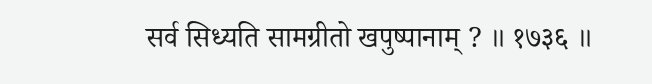सर्व सिध्यति सामग्रीतो खपुष्पानाम् ? ॥ १७३६ ॥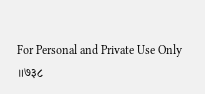For Personal and Private Use Only
॥७३८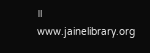॥
www.jainelibrary.org